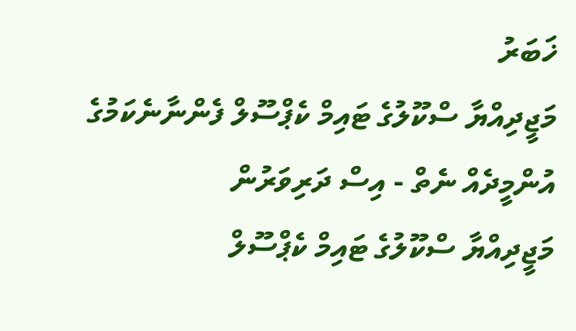ޚަބަރު
މަޖީދިއްޔާ ސްކޫލުގެ ޓައިމް ކެޕްސޫލް ފެންނާނެކަމުގެ އުންމީދެއް ނެތް - އިސް ދަރިވަރުން
މަޖީދިއްޔާ ސްކޫލުގެ ޓައިމް ކެޕްސޫލް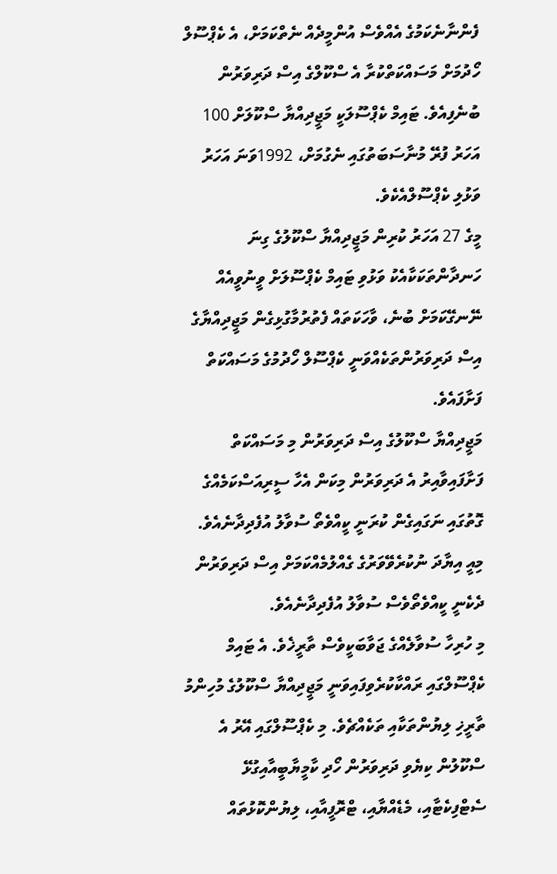ފެންނާނެކަމުގެ އެއްވެސް އުންމީދެއް ނެތްކަމަށް، އެ ކެޕްސޫލް ހޯދުމަށް މަސައްކަތްކުރާ އެ ސްކޫލްގެ އިސް ދަރިވަރުން ބުނެފިއެވެ. ޓައިމް ކެޕްސޫލަކީ މަޖީދިއްޔާ ސްކޫލަށް 100 އަހަރު ފުރޭ މުނާސަބަތުގައި ނެގުމަށް، 1992ވަނަ އަހަރު ވަޅުލި ކެޕްސޫލްއެކެވެ.
މީގެ 27 އަހަރު ކުރިން މަޖީދިއްޔާ ސްކޫލުގެ ގިނަ ހަނދާންތަކަކާއެކު ވަޅުވި ޓައިމް ކެޕްސޫލަށް ވީނުވީއެއް ނޭނގޭކަމަށް ބުނެ، ވާހަކަތައް ފެތުރުމާގުޅިގެން މަޖީދިއްޔާގެ އިސް ދަރިވަރުންތަކެއްވަނީ ކެޕްސޫލް ހޯދުމުގެ މަސައްކަތް ފަށާފައެވެ.
މަޖީދިއްޔާ ސްކޫލުގެ އިސް ދަރިވަރުން މި މަސައްކަތް ފަށާފައިވާއިރު އެ ދަރިވަރުން މިކަން އެހާ ސީރިއަސްކަމެއްގެ ގޮތުގައި ނަގައިގެން ކުރަނީ ކީއްވެތޯ ސުވާލު އުފެދިދާނެއެވެ. މިއީ އިޔާދަ ނުކުރެވޭވަރުގެ ގެއްލުމެއްކަމަށް އިސް ދަރިވަރުން ދެކެނީ ކީއްވެތޯވެސް ސުވާލު އުފެދިދާނެއެވެ.
މި ހުރިހާ ސުވާލެއްގެ ޖަވާބަކީވެސް ތާރީޚެވެ. އެ ޓައިމް ކެޕްސޫލްގައި ރައްކާކުރެވިފައިވަނީ މަޖީދިއްޔާ ސްކޫލުގެ މުހިންމު ތާރީޚި ލިޔުންތަކާއި ތަކެއްޗެވެ. މި ކެޕްސޫލްގައި އޭރު އެ ސްކޫލުން ކިޔެވި ދަރިވަރުން ހޯދި ކާމީޔާބީއާއިގުޅޭ ސެޓްފިކެޓާއި، މެޑެއްޔާއި، ޓްރޮފީއާއި، ލިޔުންކޮޅުތައް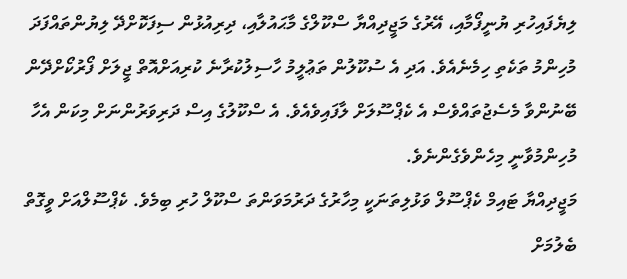ލިޔެފައިހުރި ޔުނީފޯމާއި، އޭރުގެ މަޖީދިއްޔާ ސްކޫލްގެ މާޙައުލާއި، ދިރިއުޅުން ސިފަކޮށްދޭ ލިޔުންތައްފަދަ މުހިންމު ތަކެތި ހިމެނެއެވެ. އަދި އެ ސުކޫލުން ތަޢުލީމު ހާސިލުކުރާނެ ކުރިއަށްއޮތް ޖީލަށް ފޯރުކޯށްދޭން ބޭނުންވާ މެސެޖުތައްވެސް އެ ކެޕްސޫލަށް ލާފައިވެއެވެ. އެ ސްކޫލުގެ އިސް ދަރިވަރުންނަށް މިކަން އެހާ މުހިންމުވާނީ މިހެންވެގެންނެވެ.
މަޖީދިއްޔާ ޓައިމް ކެޕްސޫލް ވަޅުލިތަނަކީ މިހާރުގެ ދަރުމަވަންތަ ސްކޫލް ހުރި ބިމެވެ. ކެޕްސޫލްއަށް ވީގޮތް ބެލުމަށް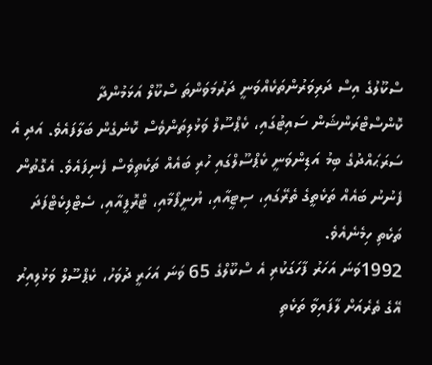ސްކޫލުގެ އިސް ދަރިވަރުންތަކެއްވަނީ ދަރުމަވަންތަ ސްކޫލް އަޅަމުންދާ ކޮންސްޓްރަންޝަން ސައިޓުގައި، ކެޕްސޫލް ވަޅުލިތަންވެސް ކޮނެގެން ބަލާފައެވެ. އަދި އެ ސަރަޙައްދުގެ ބިމު އަޑިންވަނީ ކެޕްސޫލްގައި ހުރި ބައެއް ތަކެތިވެސް ފެނިފައެވެ. އެގޮތުން ފެނުނު ބައެއް ތަކެތީގެ ތެރޭގައި، ސިޓީއާއި، ޔުނީފޯމާއި، ޓްރޮފީއާއި، ސެޓްފިކެޓްފަދަ ތަކެތި ހިމެނެއެވެ.
1992ވަނަ އަހަރު ފާހަގަކުރި އެ ސްކޫލްގެ 65 ވަނަ އަހަރީ ދުވަހު، ކެޕްސޫލް ވަޅުލިއިރު އޭގެ ތެރެއަށް ލާފައިވާ ތަކެތި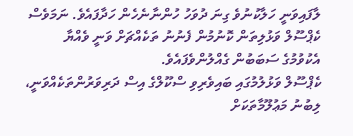ލާފައިވަނީ ހަލާކުނުވެ ގިނަ ދުވަހު ހުންނާނެހެން ހަދާފައެވެ. ނަމަވެސް ކެޕްސޫލް ވަޅުލިތަން ކޮނުމުން ފެނުނު ތަކެއްޗަށް ވަނީ ވެއްޔާ އެކުވުމުގެ ސަބަބުން ގެއްލުންވެފައެވެ.
ކެޕްސޫލް ވަޅުލުމުގައި ބައިވެރިވި ސްކޫލްގެ އިސް ދަރިވަރުންތަކެއްވަނީ، ލިބުނު މަޢުލޫމާތަކަށް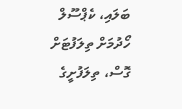ބަލައި، ކެޕްސޫލް ހޯދުމަށް ތިލަފުޓަށް ގޮސް، ތިލަފުށީގެ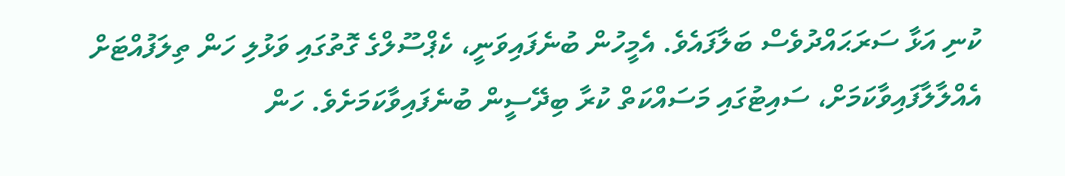ކުނި އަޅާ ސަރަޙައްދުވެސް ބަލާފައެވެ. އެމީހުން ބުނެފައިވަނީ، ކެޕްސޫލްގެ ގޮތުގައި ވަޅުލި ހަން ތިލަފުއްޓަށް އެއްލާލާފައިވާކަމަށް، ސައިޓުގައި މަސައްކަތް ކުރާ ބިދޭސީން ބުނެފައިވާކަމަށެވެ. ހަން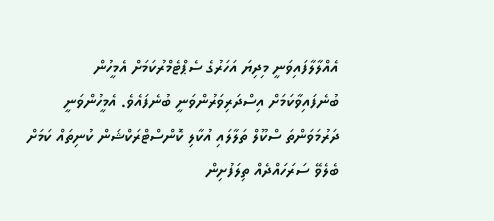އެއްލާލާފައިވަނީ މިދިޔަ އަހަރުގެ ސެޕްޓެމްރުކަމަށް އެމީހުން ބުނެފައިވާކަމަށް އިސްދަރިވަރުންވަނީ ބުނެފައެވެ. އެމީހުންވަނީ ދަރުމަވަންތަ ސްކޫލް ތަލާލައި އުކާލި ކޮންސްޓްރަކްޝަން ކުނިތައް ކަމަށް ބެލެވޭ ސަރަހައްދެއް ތިލަފުށިން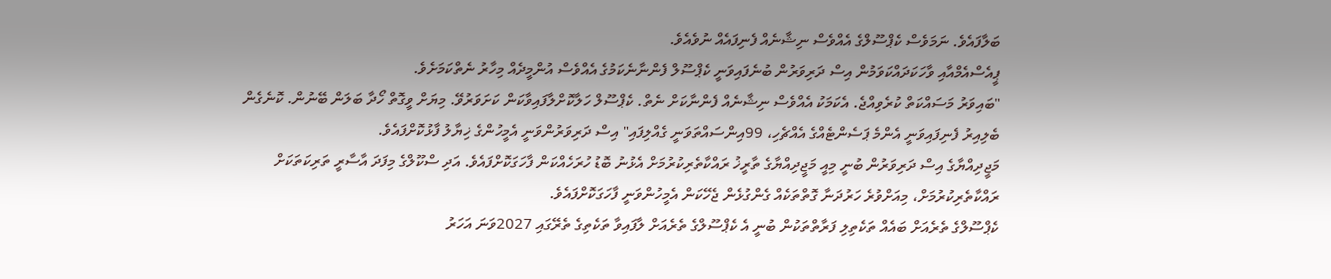ބަލާފައެވެ. ނަމަވެސް ކެޕްސޫލްގެ އެއްވެސް ނިޝާނެއް ފެނިފައެއް ނުވެއެވެ.
ޕީއެސްއެމްއާއި ވާހަކަދައްކަވަމުން އިސް ދަރިވަރުން ބުނެފައިވަނީ ކެޕްސޫލް ފެންނާނެކަމުގެ އެއްވެސް އުންމީދެއް މިހާރު ނެތްކަމަށެވެ.
"ބައިވަރު މަސައްކަތް ކުރެވިއްޖެ. އެކަމަކު އެއްވެސް ނިޝާނެއް ފެންނާކަށް ނެތް. ކެޕްސޫލް ހަލާކޮށްލާފައިވާކަން ކަށަވަރުވޭ. މިޔަށް ވީގޮތް ހޯދާ ބަލަން ބޭނުން. ކޮނެގެން ބެލިއިރު ފެނިފައިވަނީ އެންމެ ޕަސެންޓެއްގެ އެއްޗެހި، 99އިންސައްތަވަނީ ގެއްލިފައި" އިސް ދަރިވަރުންވަނީ އެމީހުންގެ ޚިޔާލު ފާޅުކޮށްފައެވެ.
މަޖީދިއްޔާގެ އިސް ދަރިވަރުން ބުނީ މިއީ މަޖީދިއްޔާގެ ތާރީޚު ރައްކާތެރިކުރުމަށް އެޅުނު ބޮޑު ހުރަހެއްކަން ފާހަގަކޮށްފައެވެ. އަދި ސްކޫލްގެ މިފަދަ އާސާރީ ތަރިކަތަކަށް ރައްކާތެރިކުރުމަށް، މިއަށްވުރެ ހަރުދަނާ ގޮތްތަކެއް ގެންގުޅެން ޖެހޭކަން އެމީހުންވަނީ ފާހަގަކޮށްފައެވެ.
ކެޕްސޫލްގެ ތެރެއަށް ބައެއް ތަކެތިލި ފަރާތްތަކުން ބުނީ އެ ކެޕްސޫލްގެ ތެރެއަށް ލާފައިވާ ތަކެތިގެ ތެރޭގައި 2027ވަނަ އަހަރު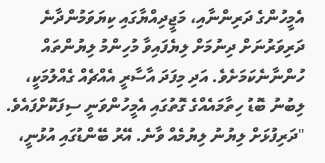އެމީހުންގެ ދަރިންނާއި، މަޖީދިއްޔާގައި ކިޔަވަމުންދާނެ ދަރިވަރުނަށް ދިނުމަށް ލިޔެފައިވާ މުހިންމު ލިޔުންތައް ހުންނާނެކަމަށެވެ. އަދި މިފަދަ އާސާރީ އެއްޗެއް ގެއްލުމަކީ، ލިބުނު ބޮޑު ހިތާމައެއްގެ ގޮތުގައި އެމީހުންވަނީ ސިފަކޮށްފައެވެ.
"ދަރިފުޅަށް ލިޔުނު ލިޔުމެއް ވާނެ. އޭރު ބޭންޑުގައި އުޅުނީ،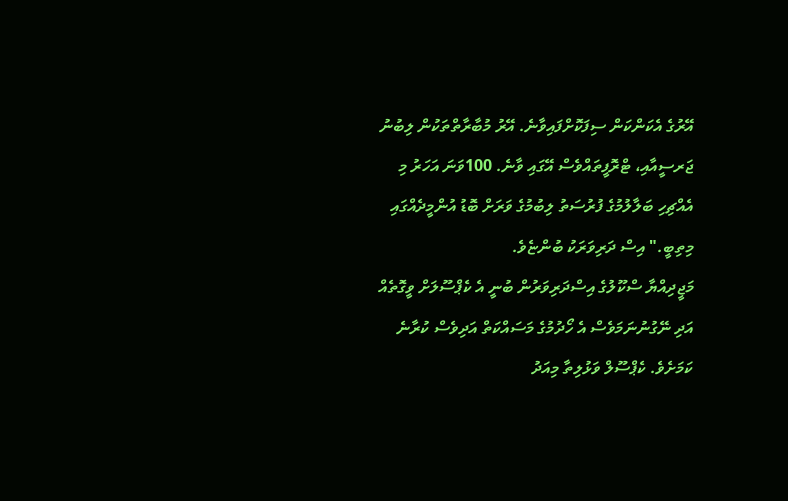އޭރުގެ އެކަންކަން ސިފަކޮށްފައިވާނެ. އޭރު މުބާރާތްތަކުން ލިބުނު ޖަރސީއާއި، ޓްރޮފީތައްވެސް އޭގައި ވާނެ. 100ވަނަ އަހަރު މި އެއްޗިހި ބަލާލުމުގެ ފުރުސަތު ލިބުމުގެ ވަރަށް ބޮޑު އުންމީދެއްގައި މިތިބީ." އިސް ދަރިވަރަކު ބުންޏެވެ.
މަޖީދިއްޔާ ސްކޫލުގެ އިސްދަރިވަރުން ބުނީ އެ ކެޕްސޫލަށް ވީގޮތެއް އަދި ނޭގުނުނަމަވެސް އެ ހޯދުމުގެ މަސައްކަތް އަދިވެސް ކުރާނެ ކަމަށެވެ. ކެޕްސޫލް ވަޅުލިތާ މިއަދު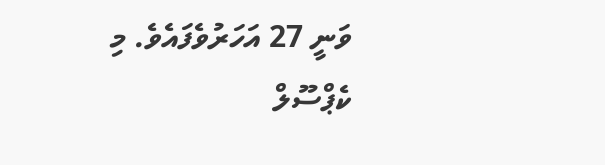ވަނީ 27 އަހަރުވެފައެވެ. މި ކެޕްސޫލް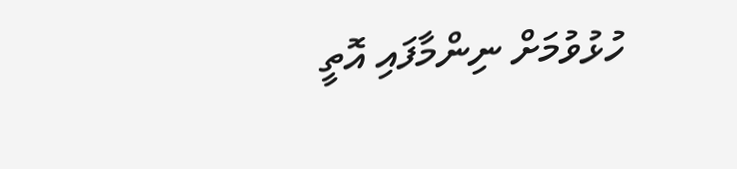ހުޅުވުމަށް ނިންމާފައި އޮތީ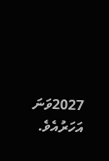2027ވަނަ އަހަރުއެވެ.